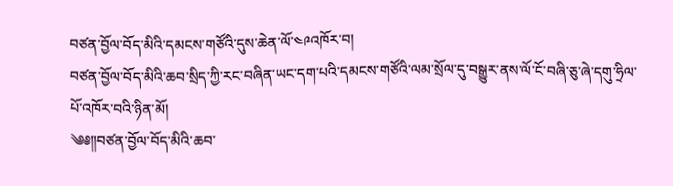བཙན་བྱོལ་བོད་མིའི་དམངས་གཙོའི་དུས་ཆེན་ལོ་༤༩འཁོར་བ།
བཙན་བྱོལ་བོད་མིའི་ཆབ་སྲིད་ཀྱི་རང་བཞིན་ཡང་དག་པའི་དམངས་གཙོའི་ལམ་སྲོལ་དུ་བསྒྱུར་ནས་ལོ་ངོ་བཞི་ཅུ་ཞེ་དགུ་ཧྲིལ་པོ་འཁོར་བའི་ཉིན་མོ།
༄༅༎བཙན་བྱོལ་བོད་མིའི་ཆབ་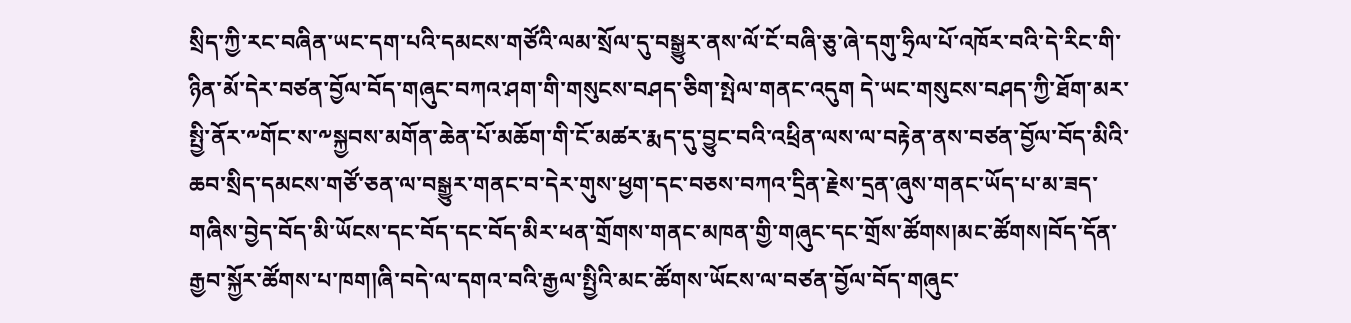སྲིད་ཀྱི་རང་བཞིན་ཡང་དག་པའི་དམངས་གཙོའི་ལམ་སྲོལ་དུ་བསྒྱུར་ནས་ལོ་ངོ་བཞི་ཅུ་ཞེ་དགུ་ཧྲིལ་པོ་འཁོར་བའི་དེ་རིང་གི་ཉིན་མོ་དེར་བཙན་བྱོལ་བོད་གཞུང་བཀའ་ཤག་གི་གསུངས་བཤད་ཅིག་སྤེལ་གནང་འདུག དེ་ཡང་གསུངས་བཤད་ཀྱི་ཐོག་མར་སྤྱི་ནོར་༸གོང་ས་༸སྐྱབས་མགོན་ཆེན་པོ་མཆོག་གི་ངོ་མཚར་རྨད་དུ་བྱུང་བའི་འཕྲིན་ལས་ལ་བརྟེན་ནས་བཙན་བྱོལ་བོད་མིའི་ཆབ་སྲིད་དམངས་གཙོ་ཅན་ལ་བསྒྱུར་གནང་བ་དེར་གུས་ཕྱག་དང་བཅས་བཀའ་དྲིན་རྗེས་དྲན་ཞུས་གནང་ཡོད་པ་མ་ཟད་གཞིས་བྱེད་བོད་མི་ཡོངས་དང་བོད་དང་བོད་མིར་ཕན་གྲོགས་གནང་མཁན་གྱི་གཞུང་དང་གྲོས་ཚོགས།མང་ཚོགས།བོད་དོན་རྒྱབ་སྐྱོར་ཚོགས་པ་ཁག།ཞི་བདེ་ལ་དགའ་བའི་རྒྱལ་སྤྱིའི་མང་ཚོགས་ཡོངས་ལ་བཙན་བྱོལ་བོད་གཞུང་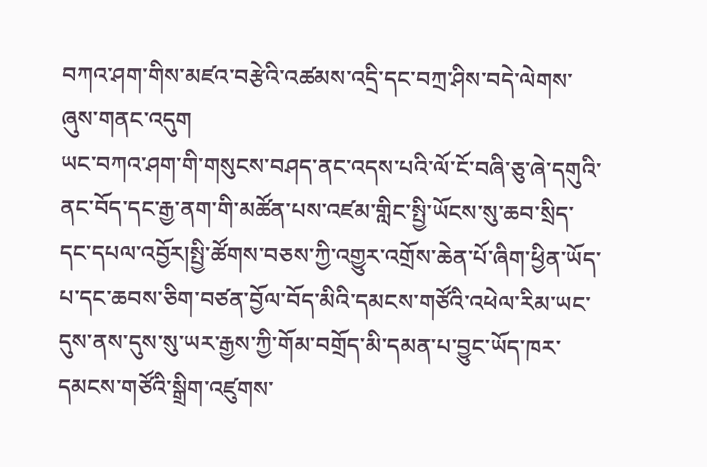བཀའ་ཤག་གིས་མཛའ་བརྩེའི་འཚམས་འདྲི་དང་བཀྲ་ཤིས་བདེ་ལེགས་ཞུས་གནང་འདུག
ཡང་བཀའ་ཤག་གི་གསུངས་བཤད་ནང་འདས་པའི་ལོ་ངོ་བཞི་ཅུ་ཞེ་དགུའི་ནང་བོད་དང་རྒྱ་ནག་གི་མཚོན་པས་འཛམ་གླིང་སྤྱི་ཡོངས་སུ་ཆབ་སྲིད་དང་དཔལ་འབྱོར།སྤྱི་ཚོགས་བཅས་ཀྱི་འགྱུར་འགྲོས་ཆེན་པོ་ཞིག་ཕྱིན་ཡོད་པ་དང་ཆབས་ཅིག་བཙན་བྱོལ་བོད་མིའི་དམངས་གཙོའི་འཕེལ་རིམ་ཡང་དུས་ནས་དུས་སུ་ཡར་རྒྱས་ཀྱི་གོམ་བགྲོད་མི་དམན་པ་བྱུང་ཡོད་ཁར་དམངས་གཙོའི་སྒྲིག་འཛུགས་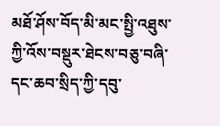མཐོ་ཤོས་བོད་མི་མང་སྤྱི་འཐུས་ཀྱི་འོས་བསྡུར་ཐེངས་བཅུ་བཞི་དང་ཆབ་སྲིད་ཀྱི་དབུ་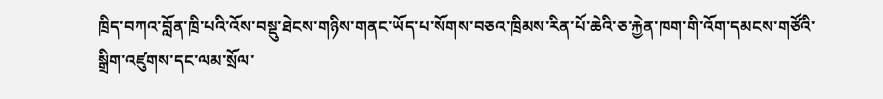ཁྲིད་བཀའ་བློན་ཁྲི་པའི་འོས་བསྡུ་ཐེངས་གཉིས་གནང་ཡོད་པ་སོགས་བཅའ་ཁྲིམས་རིན་པོ་ཆེའི་ཅ་རྐྱེན་ཁག་གི་འོག་དམངས་གཙོའི་སྒྲིག་འཛུགས་དང་ལམ་སྲོལ་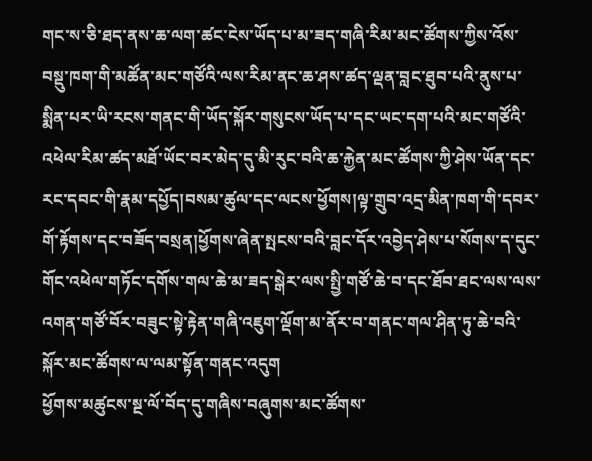གང་ས་ཅི་ཐད་ནས་ཆ་ལག་ཚང་ངེས་ཡོད་པ་མ་ཟད་གཞི་རིམ་མང་ཚོགས་ཀྱིས་འོས་བསྡུ་ཁག་གི་མཚོན་མང་གཙོའི་ལས་རིམ་ནང་ཆ་ཤས་ཚད་ལྡན་བླང་ཐུབ་པའི་ནུས་པ་སྨིན་པར་ཡི་རངས་གནང་གི་ཡོད་སྐོར་གསུངས་ཡོད་པ་དང་ཡང་དག་པའི་མང་གཙོའི་འཕེལ་རིམ་ཚད་མཐོ་ཡོང་བར་མེད་དུ་མི་རུང་བའི་ཆ་རྐྱེན་མང་ཚོགས་ཀྱི་ཤེས་ཡོན་དང་རང་དབང་གི་རྣམ་དཔྱོད།བསམ་ཚུལ་དང་ལངས་ཕྱོགས།ལྟ་གྲུབ་འདྲ་མིན་ཁག་གི་དབར་གོ་རྟོགས་དང་བཟོད་བསྲན།ཕྱོགས་ཞེན་སྤངས་བའི་བླང་དོར་འབྱེད་ཤེས་པ་སོགས་ད་དུང་གོང་འཕེལ་གཏོང་དགོས་གལ་ཆེ་མ་ཟད་སྒེར་ལས་སྤྱི་གཙོ་ཆེ་བ་དང་ཐོབ་ཐང་ལས་ལས་འགན་གཙོ་བོར་བཟུང་སྟེ་རྟེན་གཞི་འཇུག་ལྡོག་མ་ནོར་བ་གནང་གལ་ཤིན་ཏུ་ཆེ་བའི་སྐོར་མང་ཚོགས་ལ་ལམ་སྟོན་གནང་འདུག
ཕྱོགས་མཚུངས་སྔ་ལོ་བོད་དུ་གཞིས་བཞུགས་མང་ཚོགས་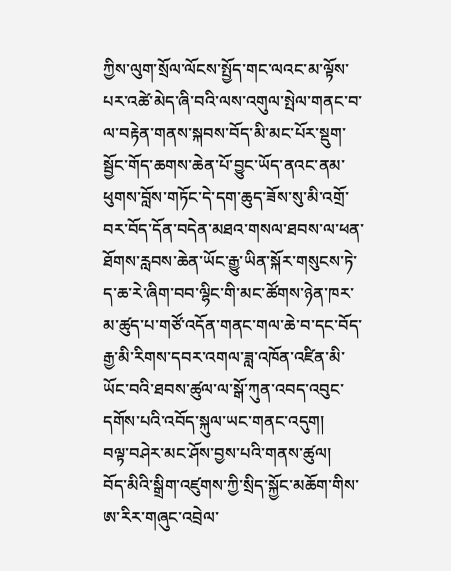ཀྱིས་ལུག་སྲོལ་ལོངས་སྤྱོད་གང་ལའང་མ་ལྟོས་པར་འཚེ་མེད་ཞི་བའི་ལས་འགུལ་སྤེལ་གནང་བ་ལ་བརྟེན་གནས་སྐབས་བོད་མི་མང་པོར་སྡུག་སྦྱོང་གོད་ཆགས་ཆེན་པོ་བྱུང་ཡོད་ནའང་ནམ་ཕུགས་བློས་གཏོང་དེ་དག་ཆུད་ཟོས་སུ་མི་འགྲོ་བར་བོད་དོན་བདེན་མཐའ་གསལ་ཐབས་ལ་ཕན་ཐོགས་རླབས་ཆེན་ཡོང་རྒྱུ་ཡིན་སྐོར་གསུངས་ཏེ་ད་ཆ་རེ་ཞིག་བབ་ལྷིང་གི་མང་ཚོགས་ཉེན་ཁར་མ་ཚུད་པ་གཙོ་འདོན་གནང་གལ་ཆེ་བ་དང་བོད་རྒྱ་མི་རིགས་དབར་འགལ་ཟླ་འཁོན་འཛིན་མི་ཡོང་བའི་ཐབས་ཚུལ་ལ་སྒོ་ཀུན་འབད་འབུང་དགོས་པའི་འབོད་སྐུལ་ཡང་གནང་འདུག།
བལྟ་བཤེར་མང་ཤོས་བྱས་པའི་གནས་ཚུལ།
བོད་མིའི་སྒྲིག་འཛུགས་ཀྱི་སྲིད་སྐྱོང་མཆོག་གིས་ཨ་རིར་གཞུང་འབྲེལ་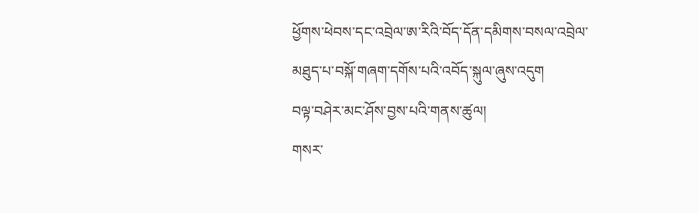ཕྱོགས་ཕེབས་དང་འབྲེལ་ཨ་རིའི་བོད་དོན་དམིགས་བསལ་འབྲེལ་མཐུད་པ་བསྐོ་གཞག་དགོས་པའི་འབོད་སྐུལ་ཞུས་འདུག
བལྟ་བཤེར་མང་ཤོས་བྱས་པའི་གནས་ཚུལ།
གསར་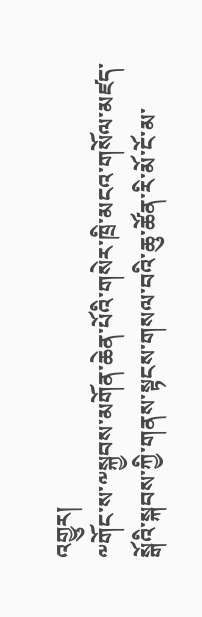འགྱུར།
༸གོང་ས་༸སྐྱབས་མགོན་ཆེན་པོའི་གསེར་ཁྲི་མངའ་གསོལ་མཛད་སྒོའི་སྐབས་ཀྱི་གནས་སྟངས་གསལ་བའི་ཆུ་ཚོན་རི་མོ་ངོ་མ་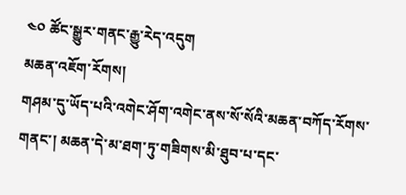༤༠ ཚོང་སྒྱུར་གནང་རྒྱུ་རེད་འདུག
མཆན་འཇོག་རོགས།
གཤམ་དུ་ཡོད་པའི་འགེང་ཤོག་འགེང་ནས་སོ་སོའི་མཆན་བཀོད་རོགས་གནང་། མཆན་དེ་མ་ཐག་ཏུ་གཟིགས་མི་ཐུབ་པ་དང་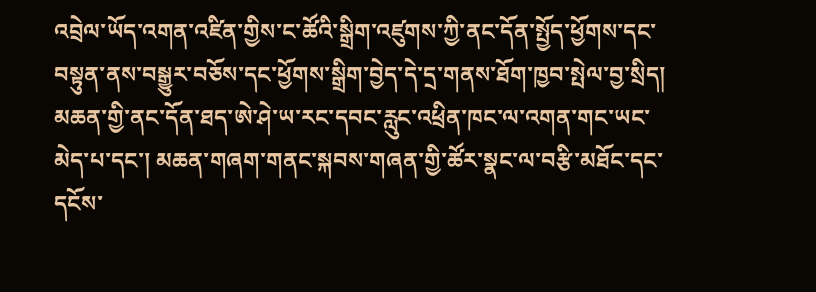འབྲེལ་ཡོད་འགན་འཛིན་གྱིས་ང་ཚོའི་སྒྲིག་འཛུགས་ཀྱི་ནང་དོན་སྤྱོད་ཕྱོགས་དང་བསྟུན་ནས་བསྒྱུར་བཅོས་དང་ཕྱོགས་སྒྲིག་བྱེད་དེ་དྲ་གནས་ཐོག་ཁྱབ་སྤེལ་བྱ་སྲིད། མཆན་གྱི་ནང་དོན་ཐད་ཨེ་ཤེ་ཡ་རང་དབང་རླུང་འཕྲིན་ཁང་ལ་འགན་གང་ཡང་མེད་པ་དང་། མཆན་གཞག་གནང་སྐབས་གཞན་གྱི་ཚོར་སྣང་ལ་བརྩི་མཐོང་དང་དངོས་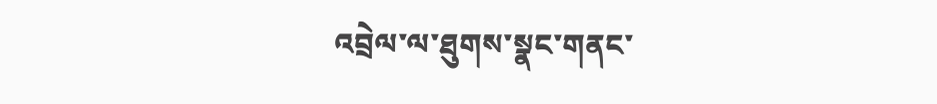འབྲེལ་ལ་ཐུགས་སྣང་གནང་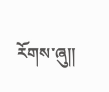རོགས་ཞུ༎